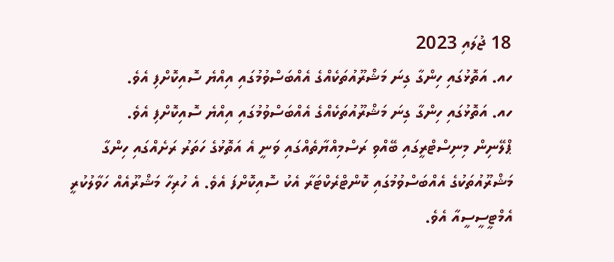18 ޖުލައި 2023
ހއ. އަތޮޅުގައި ހިންގާ ގިނަ މަޝްރޫއުތަކެއްގެ އެއްބަސްވުމުގައި އިއްޔެ ސޮއިކޮށްފި އެވެ.
ހއ. އަތޮޅުގައި ހިންގާ ގިނަ މަޝްރޫއުތަކެއްގެ އެއްބަސްވުމުގައި އިއްޔެ ސޮއިކޮށްފި އެވެ.
ޕްލޭނިން މިނިސްޓްރީގައި ބޭއްވި ރަސްމިއްޔާތެއްގައި ވަނީ އެ އަތޮޅުގެ ހަތަރު ރަށެއްގައި ހިންގާ މަޝްރޫއުތަކުގެ އެއްބަސްވުމުގައި ކޮންޓްރެކްޓަރާ އެކު ސޮއިކޮށްފަ އެވެ. އެ ހުރިހާ މަޝްރޫއެއް ހަވާލުކުރީ އެމްޓީސީސީއާ އެވެ.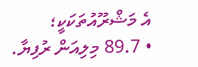އެ މަޝްރޫއުތަކަކީ؛
• 89.7 މިލިއަން ރުފިޔާ.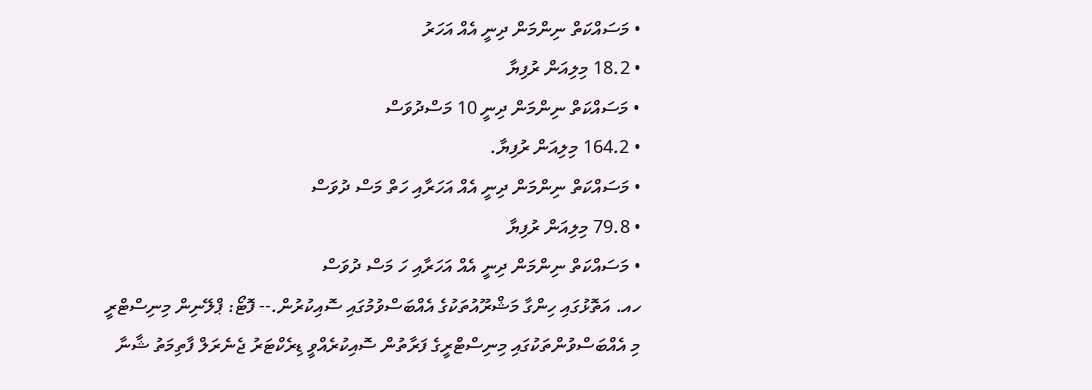• މަސައްކަތް ނިންމަން ދިނީ އެއް އަހަރު
• 18.2 މިލިއަން ރުފިޔާ
• މަސައްކަތް ނިންމަން ދިނީ 10 މަސްދުވަސް
• 164.2 މިލިއަން ރުފިޔާ.
• މަސައްކަތް ނިންމަން ދިނީ އެއް އަހަރާއި ހަތް މަސް ދުވަސް
• 79.8 މިލިއަން ރުފިޔާ
• މަސައްކަތް ނިންމަން ދިނީ އެއް އަހަރާއި ހަ މަސް ދުވަސް
ހއ. އަތޮޅުގައި ހިންގާ މަޝްރޫއުތަކުގެ އެއްބަސްވުމުގައި ސޮއިކުރުން.-- ފޮޓޯ: ޕްލޭނިން މިނިސްޓްރީ
މި އެއްބަސްވުންތަކުގައި މިނިސްޓްރީގެ ފަރާތުން ސޮއިކުރެއްވީ ޑިރެކްޓަރު ޖެނެރަލް ފާތިމަތު ޝާނާ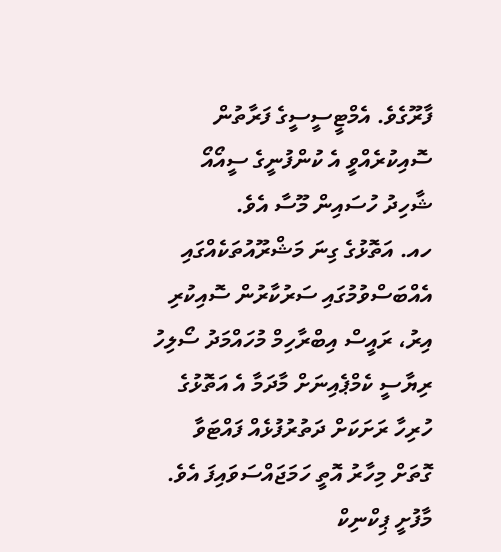ފާރޫގެވެ. އެމްޓީސީސީގެ ފަރާތުން ސޮއިކުރެއްވީ އެ ކުންފުނީގެ ސީއޯއޯ ޝާހިދު ހުސައިން މޫސާ އެވެ.
ހއ. އަތޮޅުގެ ގިނަ މަޝްރޫއުތަކެއްގައި އެއްބަސްވުމުގައި ސަރުކާރުން ސޮއިކުރި އިރު، ރައީސް އިބްރާހިމް މުހައްމަދު ސޯލިހު ރިޔާސީ ކެމްޕެއިނަށް މާދަމާ އެ އަތޮޅުގެ ހުރިހާ ރަށަކަށް ދަތުރުފުޅެއް ފައްޓަވާ ގޮތަށް މިހާރު އޮތީ ހަމަޖައްސަވައިފަ އެވެ.
މާފުށީ ޕިކްނިކް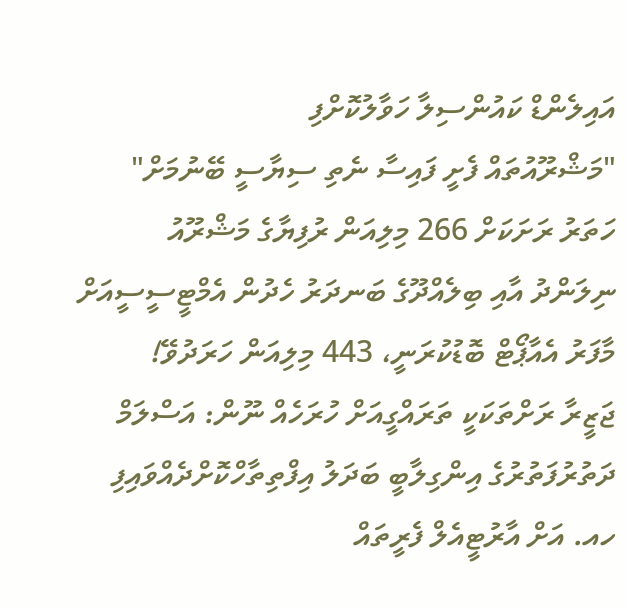އައިލެންޑް ކައުންސިލާ ހަވާލުކޮށްފި
"މަޝްރޫއުތައް ފެށީ ފައިސާ ނެތި ސިޔާސީ ބޭނުމަށް"
ހަތަރު ރަށަކަށް 266 މިލިއަން ރުފިޔާގެ މަޝްރޫއު
ނިލަންދު އާއި ބިލެއްދޫގެ ބަނދަރު ހެދުން އެމްޓީސީސީއަށް
މާފަރު އެއާޕޯޓް ބޮޑުކުރަނީ، 443 މިލިއަން ހަރަދުވޭ!
ޖަޒީރާ ރަށްތަކަކީ ތަރައްގީއަށް ހުރަހެއް ނޫން: އަސްލަމް
ދަތުރުފަތުރުގެ އިންގިލާބީ ބަދަލު އިފްތިތާހްކޮށްދެއްވައިފި
ހއ. އަށް އާރުޓީއެލް ފެރީތައް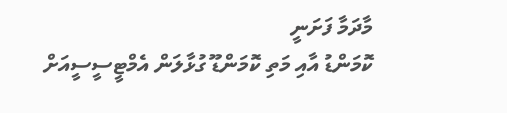މާދަމާ ފަށަނީ
ކޮމަންޑު އާއި މަތި ކޮމަންޑޫ ގުޅާލަން އެމްޓީސީސީއަށް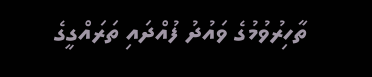ތާހިރުވުމުގެ ވައުދު ފުއްދައި ތަރައްގީގެ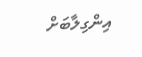އިންގިލާބަށް